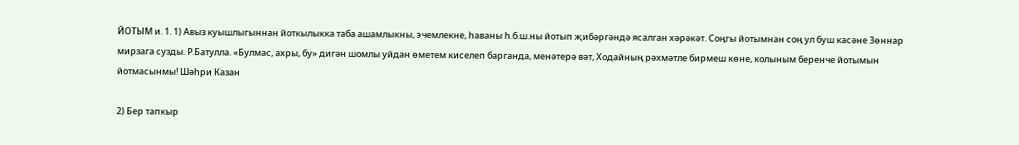ЙОТЫМ и. 1. 1) Авыз куышлыгыннан йоткылыкка таба ашамлыкны, эчемлекне, һаваны һ.б.ш.ны йотып җибәргәндә ясалган хәрәкәт. Соңгы йотымнан соң ул буш касәне Зөннар мирзага сузды. Р.Батулла. «Булмас, ахры, бу» дигән шомлы уйдан өметем киселеп барганда, менәтерә вәт, Ходайның рәхмәтле бирмеш көне, колыным беренче йотымын йотмасынмы! Шәһри Казан

2) Бер тапкыр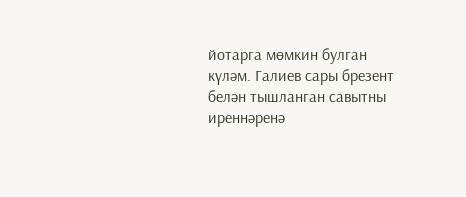йотарга мөмкин булган күләм. Галиев сары брезент белән тышланган савытны иреннәренә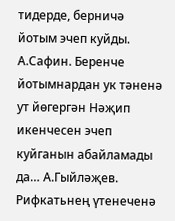тидерде, берничә йотым эчеп куйды. А.Сафин. Беренче йотымнардан ук тәненә ут йөгергән Нәҗип икенчесен эчеп куйганын абайламады да… А.Гыйләҗев. Рифкатьнең үтенеченә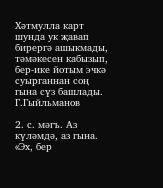Хәтмулла карт шунда ук җавап бирергә ашыкмады, тәмәкесен кабызып, бер-ике йотым эчкә суырганнан соң гына сүз башлады. Г.Гыйльманов

2. с. мәгъ. Аз күләмдә, аз гына. «Эх, бер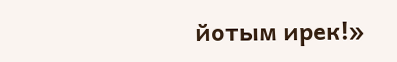йотым ирек!»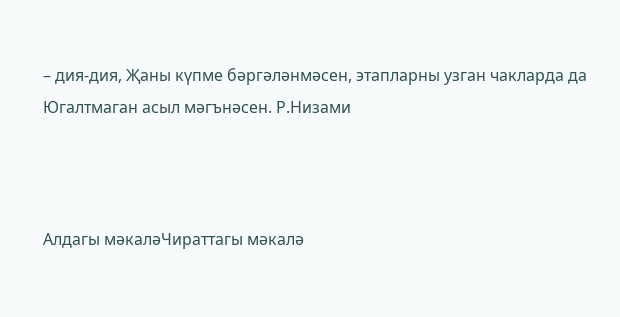– дия-дия, Җаны күпме бәргәләнмәсен, этапларны узган чакларда да Югалтмаган асыл мәгънәсен. Р.Низами



Алдагы мәкаләЧираттагы мәкалә